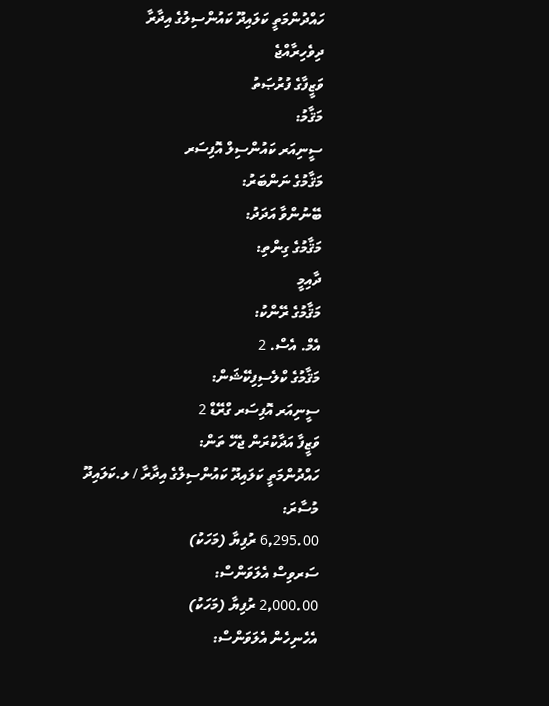ހައްދުންމަތީ ކަލައިދޫ ކައުންސިލުގެ އިދާރާ
ދިވެހިރާއްޖެ
ވަޒީފާގެ ފުރުޞަތު
މަޤާމު:
ސީނިއަރ ކައުންސިލް އޮފިސަރ
މަޤާމުގެ ނަންބަރު:
ބޭނުންވާ އަދަދު:
މަޤާމުގެ ގިންތި:
ދާއިމީ
މަޤާމުގެ ރޭންކު:
އެމް. އެސް. 2
މަޤާމުގެ ކްލެސިފިކޭޝަން:
ސީނިއަރ އޮފިސަރ ގްރޭޑް 2
ވަޒީފާ އަދާކުރަން ޖެހޭ ތަން:
ހައްދުންމަތީ ކަލައިދޫ ކައުންސިލްގެ އިދާރާ / ލ.ކަލައިދޫ
މުސާރަ:
6,295.00 ރުފިޔާ (މަހަކު)
ސަރވިސް އެލަވަންސް:
2,000.00 ރުފިޔާ (މަހަކު)
އެހެނިހެން އެލަވަންސް: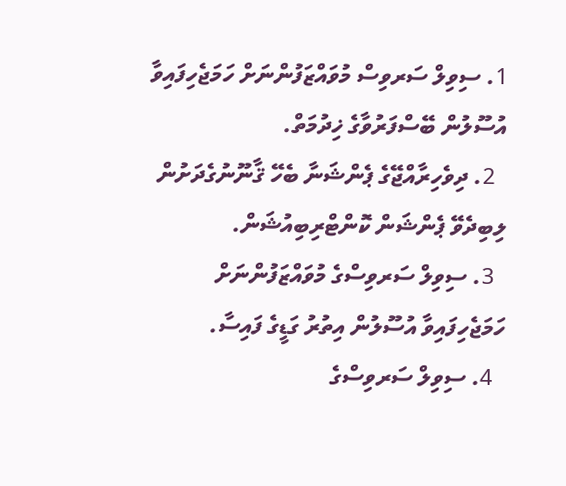1. ސިވިލް ސަރވިސް މުވައްޒަފުންނަށް ހަމަޖެހިފައިވާ އުސޫލުން ބޭސްފަރުވާގެ ޚިދުމަތް.
  2. ދިވެހިރާއްޖޭގެ ޕެންޝަނާ ބެހޭ ޤާނޫނުގެދަށުން ލިބިދެވޭ ޕެންޝަން ކޮންޓްރިބިއުޝަން.
  3. ސިވިލް ސަރވިސްގެ މުވައްޒަފުންނަށް ހަމަޖެހިފައިވާ އުސޫލުން އިތުރު ގަޑީގެ ފައިސާ.
  4. ސިވިލް ސަރވިސްގެ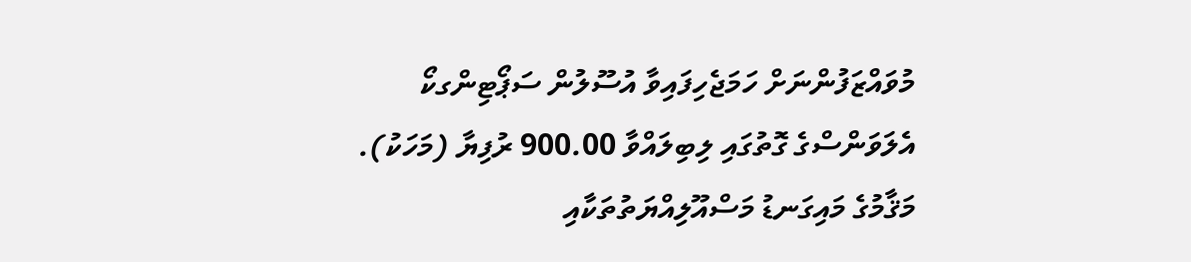މުވައްޒަފުންނަށް ހަމަޖެހިފައިވާ އުސޫލުން ސަޕޯޓިންގކޯ އެލަވަންސްގެ ގޮތުގައި ލިބިލައްވާ 900.00 ރުފިޔާ (މަހަކު).
މަޤާމުގެ މައިގަނޑު މަސްއޫލިއްޔަތުތަކާއި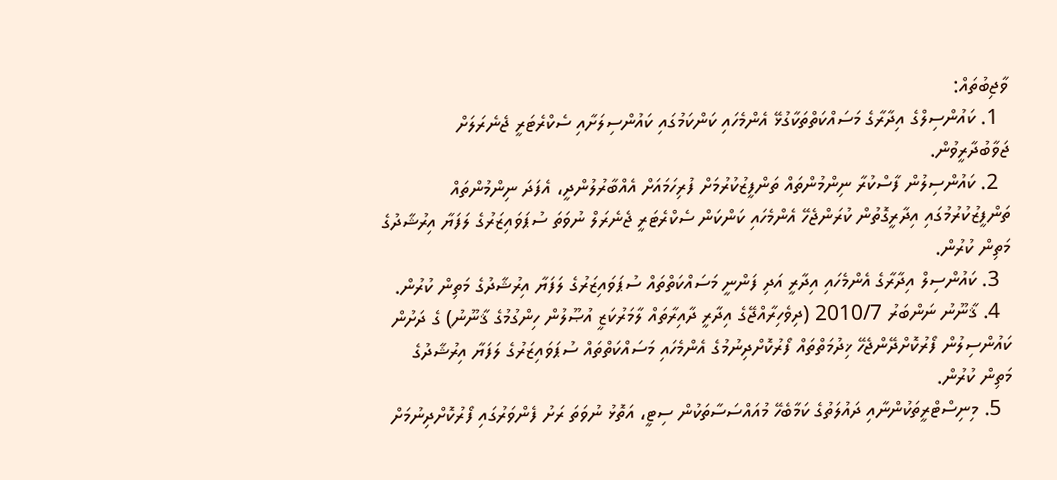ވާޖިބުތައް:
  1. ކައުންސިލްގެ އިދާރާގެ މަސައްކަތްތަކާގުޅޭ އެންމެހައި ކަންކަމުގައި ކައުންސިލަށާއި ސެކްރެޓަރީ ޖެނެރަލަށް ޖަވާބުދާރީވުން.
  2. ކައުންސިލުން ފާސްކުރާ ނިންމުންތައް ތަންފީޒުކުރުމަށް ފުރިހަމައަށް އެއްބާރުލުންދީ، އެފަދަ ނިންމުންތައް ތަންފީޒުކުރުމުގައި އިދާރީގޮތުން ކުރަންޖެހޭ އެންމެހައި ކަންކަން ސެކްރެޓަރީ ޖެނެރަލް ނުވަތަ ސުޕަވައިޒަރުގެ ލަފަޔާ އިރުޝާދުގެ މަތިން ކުރުން.
  3. ކައުންސިލް އިދާރާގެ އެންމެހައި އިދާރީ އަދި ފަންނީ މަސައްކަތްތައް ސުޕަވައިޒަރުގެ ލަފަޔާ އިރުޝާދުގެ މަތިން ކުރުން.
  4. ޤާނޫނު ނަންބަރު 2010/7 (ދިވެހިރާއްޖޭގެ އިދާރީ ދާއިރާތައް ލާމަރުކަޒީ އުޞޫލުން ހިންގުމުގެ ޤާނޫނު) ގެ ދަށުން ކައުންސިލުން ފޯރުކޮށްދޭންޖެހޭ ޚިދުމަތްތައް ފޯރުކޮށްދިނުމުގެ އެންމެހައި މަސައްކަތްތައް ސުޕަވައިޒަރުގެ ލަފަޔާ އިރުޝާދުގެ މަތިން ކުރުން.
  5. މިނިސްޓްރީތަކުންނާއި ދައުލަތުގެ ކަމާބެހޭ މުއައްސަސާތަކުން ސިޓީ، އަތޮޅު ނުވަތަ ރަށު ފެންވަރުގައި ފޯރުކޮށްދިނުމަށް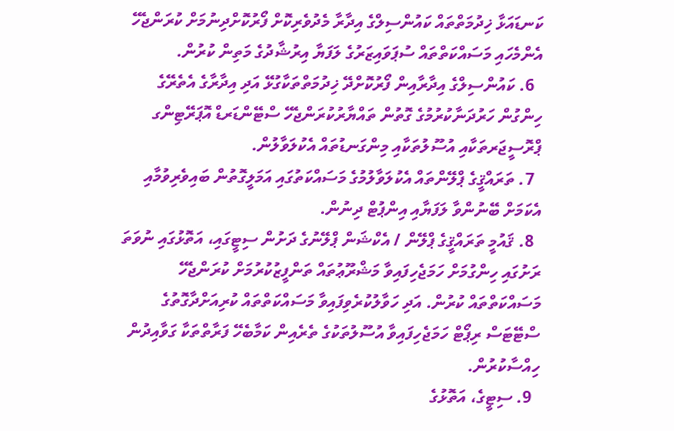ކަނޑައަޅާ ޚިދުމަތްތައް ކައުންސިލްގެ އިދާރާ މެދުވެރިކޮށް ފޯރުކޮށްދިނުމަށް ކުރަންޖެހޭ އެންމެހައި މަސައްކަތްތައް ސުޕަވައިޒަރުގެ ލަފަޔާ އިރުޝާދުގެ މަތިން ކުރުން.
  6. ކައުންސިލްގެ އިދާރާއިން ފޯރުކޮށްދޭ ޚިދުމަތްތަކާގުޅޭ އަދި އިދާރާގެ އެތެރޭގެ ހިންގުން ހަރުދަނާކުރުމުގެ ގޮތުން ތައްޔާރުކުރަންޖެހޭ ސްޓޭންޑަރޑް އޮޕަރޭޓިންގ ޕްރޮސީޖަރތަކާއި އުސޫލުތަކާއި މިންގަނޑުތައް އެކުލަވާލުން.
  7. ތަރައްޤީގެ ޕްލޭންތައް އެކުލަވާލުމުގެ މަސައްކަތުގައި އަމަލީގޮތުން ބައިވެރިވުމާއި އެކަމަށް ބޭނުންވާ ލަފަޔާއި އިންޕުޓް ދިނުން.
  8. ޤައުމީ ތަރައްޤީގެ ޕްލޭން / އެކްޝަން ޕްލޭނުގެ ދަށުން ސިޓީގައި، އަތޮޅުގައި ނުވަތަ ރަށުގައި ހިންގުމަށް ހަމަޖެހިފައިވާ މަޝްރޫޢުތައް ތަންފީޒުކުރުމަށް ކުރަންޖެހޭ މަސައްކަތްތައް ކުރުން. އަދި ހަވާލުކުރެވިފައިވާ މަސައްކަތްތައް ކުރިއަށްދާގޮތުގެ ސްޓޭޓަސް ރިޕޯޓް ހަމަޖެހިފައިވާ އުސޫލުތަކުގެ ތެރެއިން ކަމާބެހޭ ފަރާތްތަކާ ގަވާއިދުން ހިއްސާކުރުން.
  9. ސިޓީގެ، އަތޮޅުގެ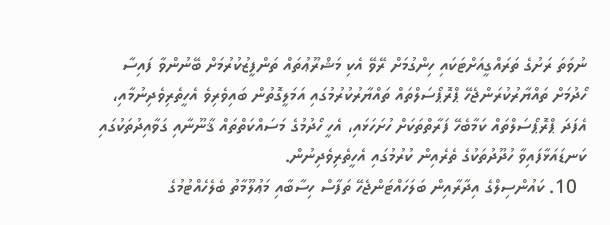ނުވަތަ ރަށުގެ ތަރައްގީއަށްޓަކައި ހިންގުމަށް ރޭވޭ އެކި މަޝްރޫޢުތައް ތަންފީޒުކުރުމަށް ބޭނުންވާ ފައިސާ ހޯދުމަށް ތައްޔާރުކުރަންޖެހޭ ޕްރޮޕޯސަލްތައް ތައްޔާރުކުރުމުގައި އަމަލީގޮތުން ބައިވެރިވެ އެހީތެރިވެދިނުމާއި، އެފަދަ ޕްރޮޕޯސަލްތައް ކަމާބެހޭ ފަރާތްތަކަށް ހުށަހަޅައި، އެހީ ހޯދުމުގެ މަސައްކަތްތައް ޤާނޫނާއި ގަވާއިދުތަކުގައި ކަނޑައަޅާފައިވާ ހުދޫދުތަކުގެ ތެރެއިން ކުރުމުގައި އެހީތެރިވެދިނުން.
  10. ކައުންސިލްގެ އިދާރާއިން ބަލަހައްޓަންޖެހޭ ތަފާސް ހިސާބާއި މަޢުލޫމާތު ބެލެހެއްޓުމުގެ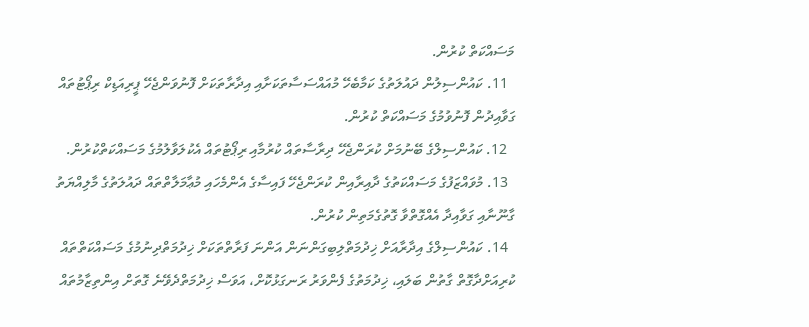މަސައްކަތް ކުރުން.
  11. ކައުންސިލުން ދައުލަތުގެ ކަމާބެހޭ މުއައްސަސާތަކަށާއި އިދާރާތަކަށް ފޮނުވަންޖެހޭ ޕީރިއަޑިކް ރިޕޯޓުތައް ގަވާއިދުން ފޮނުވުމުގެ މަސައްކަތް ކުރުން.
  12. ކައުންސިލްގެ ބޭނުމަށް ކުރަންޖެހޭ ދިރާސާތައް ކުރުމާއި ރިޕޯޓުތައް އެކުލަވާލުމުގެ މަސައްކަތްކުރުން.
  13. މުވައްޒަފުގެ މަސައްކަތުގެ ދާއިރާއިން ކުރަންޖެހޭ ފައިސާގެ އެންމެހައި މުޢާމަލާތްތައް ދައުލަތުގެ މާލިއްޔަތު ގާނޫނާއި ގަވާއިދާ އެއްގޮތްވާ ގޮތުގެމަތިން ކުރުން.
  14. ކައުންސިލްގެ އިދާރާއަށް ޚިދުމަތްލިބިގަންނަން އަންނަ ފަރާތްތަކަށް ޚިދުމަތްދިނުމުގެ މަސައްކަތްތައް ކުރިއަށްދާގޮތް ގާތުން ބަލައި، ޚިދުމަތުގެ ފެންވަރު ރަނގަޅުކޮށް، އަވަސް ޚިދުމަތްދެވޭނެ ގޮތަށް އިންތިޒާމުތައް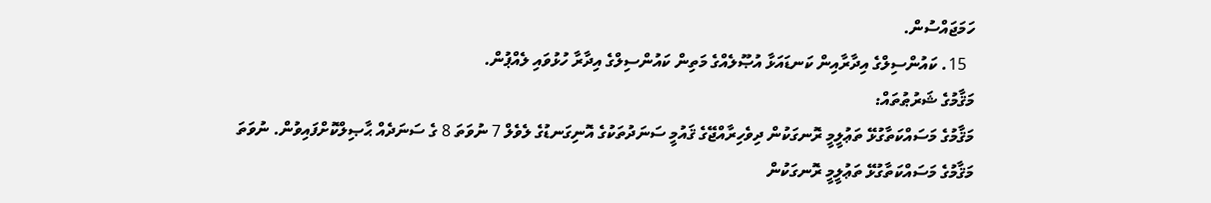ހަމަޖައްސުން.
  15. ކައުންސިލްގެ އިދާރާއިން ކަނޑައަޅާ އުޞޫލެއްގެ މަތިން ކައުންސިލްގެ އިދާރާ ހުޅުވައި ލެއްޕުން.
މަޤާމުގެ ޝަރުޠުތައް:
މަޤާމުގެ މަސައްކަތާގުޅޭ ތަޢުލީމީ ރޮނގަކުން ދިވެހިރާއްޖޭގެ ޤައުމީ ސަނަދުތަކުގެ އޮނިގަނޑުގެ ލެވެލް 7 ނުވަތަ 8 ގެ ސަނަދެއް ޙާޞިލްކޮށްފައިވުން. ނުވަތަ
މަޤާމުގެ މަސައްކަތާގުޅޭ ތަޢުލީމީ ރޮނގަކުން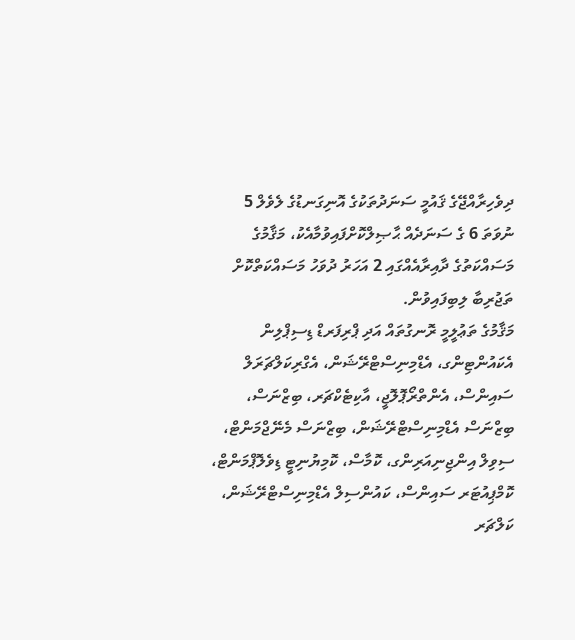ދިވެހިރާއްޖޭގެ ޤައުމީ ސަނަދުތަކުގެ އޮނިގަނޑުގެ ލެވެލް 5 ނުވަތަ 6 ގެ ސަނަދެއް ޙާޞިލްކޮށްފައިވުމާއެކު، މަޤާމުގެ މަސައްކަތުގެ ދާއިރާއެއްގައި 2 އަހަރު ދުވަހު މަސައްކަތްކޮށް ތަޖުރިބާ ލިބިފައިވުން.
މަޤާމުގެ ތަޢުލީމީ ރޮނގުތައް އަދި ޕްރިފަރޑް ޑިސިޕްލިން
އެކައުންޓިންގ، އެޑްމިނިސްޓްރޭޝަން، އެގްރިކަލްޗަރަލް ސައިންސް، އެންތްރޯޕޮލޮޖީ، އާކިޓެކްޗަރ، ބިޒްނަސް، ބިޒްނަސް އެޑްމިނިސްޓްރޭޝަން، ބިޒްނަސް މެނޭޖްމަންޓް، ސިވިލް އިންޖިނިއަރިންގ، ކޮމާސް، ކޮމިޔުނިޓީ ޑިވެލޮޕްމަންޓް، ކޮމްޕިއުޓަރ ސައިންސް، ކައުންސިލް އެޑްމިނިސްޓްރޭޝަން، ކަލްޗަރ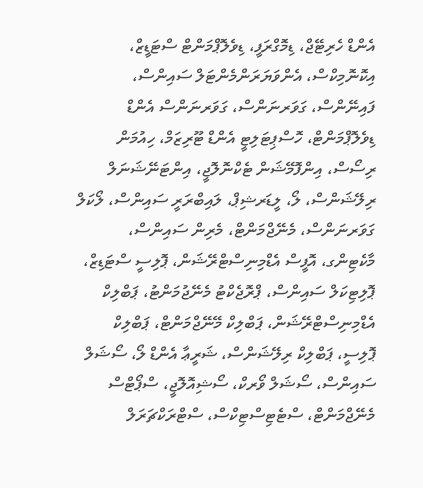އެންޑް ހެރިޓޭޖް، ޑިމޮގްރަފީ، ޑިވެލޮޕްމަންޓް ސްޓަޑީޒް، އިކޮނޮމިކްސް، އެންވަޔަރަންމެންޓަލް ސައިންސް، ފައިނޭންސް، ގަވަރނަންސް، ގަވަރނަންސް އެންޑް ޑިވެލޮޕްމަންޓް، ހޮސްޕިޓަލިޓީ އެންޑް ޓޫރިޒަމް، ހިއުމަން ރިސޯސް، އިންފޮމޭޝަން ޓެކްނޮލޮޖީ، އިންޓަނޭޝަނަލް ރިލޭޝަންސް، ލޯ، ލީޑަރޝިޕް، ލައިބްރަރީ ސައިންސް، ލޯކަލް ގަވަރނަންސް، މެނޭޖްމަންޓް، މެރިން ސައިންސް، މާކެޓިންގ، އޮފީސް އެޑްމިނިސްޓްރޭޝަން، ޕޮލިސީ ސްޓަޑިޒް، ޕޮލިޓިކަލް ސައިންސް، ޕްރޮޖެކްޓު މެނޭޖުމަންޓު، ޕަބްލިކް އެޑްމިނިސްޓްރޭޝަން، ޕަބްލިކް މޭނޭޖްމަންޓް، ޕަބްލިކް ޕޮލިސީ، ޕަބްލިކް ރިލޭޝަންސް، ޝަރީޢާ އެންޑް ލޯ، ސޯޝަލް ސައިންސް، ސޯޝަލް ވޯރކް، ސޯޝިއޮލޮޖީ، ސްޕޯޓްސް މެނޭޖްމަންޓް، ސްޓެޓިސްޓިކްސް، ސްޓްރަކްޗަރަލް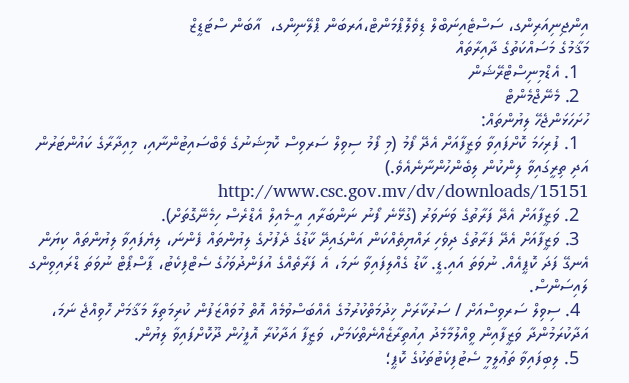އިންޖިނިއަރިންގ، ސަސްޓެއިނަބްލް ޑިވެލޮޕްމަންޓް،އަރބަން ޕްލޭނިންގ،  އާބަން ސްޓަޑީޒް
މަޤާމުގެ މަސައްކަތުގެ ދާއިރާތައް
  1. އެޑްމިނިސްޓްރޭޝަން
  2. މެނޭޖްމެންޓް
ހުށަހަޅަންޖެހޭ ލިޔުންތައް:
  1. ފުރިހަމަ ކޮށްފައިވާ ވަޒީފާއަށް އެދޭ ފޯމު (މި ފޯމު ސިވިލް ސަރވިސް ކޮމިޝަނުގެ ވެބްސައިޓުންނާއި، މިއިދާރާގެ ކައުންޓަރުން އަދި ތިރީގައިވާ ލިންކުން ލިބެންހުންނާނެއެވެ.) http://www.csc.gov.mv/dv/downloads/15151
  2. ވަޒީފާއަށް އެދޭ ފަރާތުގެ ވަނަވަރު (ގުޅޭނެ ފޯނު ނަންބަރާއި އީ-މެއިލް އެޑްރެސް ހިމެނޭގޮތަށް).
  3. ވަޒީފާއަށް އެދޭ ފަރާތުގެ ދިވެހި ރައްޔިތެއްކަން އަންގައިދޭ ކާޑުގެ ދެފުށުގެ ލިޔުންތައް ފެންނަ، ލިޔެފައިވާ ލިޔުންތައް ކިޔަން އެނގޭ ފަދަ ކޮޕީއެއް. ނުވަތަ އައި.ޑީ. ކާޑު ގެއްލިފައިވާ ނަމަ، އެ ފަރާތެއްގެ އުފަންދުވަހުގެ ސެޓްފިކެޓު، ޕާސްޕޯޓް ނުވަތަ ޑްރައިވިންގ ލައިސަންސް.
  4. ސިވިލް ސަރވިސްއަށް / ސަރުކާރަށް ޚިދުމަތްކުރުމުގެ އެއްބަސްވުމެއް އޮތް މުވައްޒަފުން ކުރިމަތިލާ މަޤާމަށް ހޮވިއްޖެ ނަމަ، އަދާކުރަމުންދާ ވަޒީފާއިން ވީއްލުމާމެދު އިއުތިރާޒެއްނެތްކަމަށް، ވަޒީފާ އަދާކުރާ އޮފީހުން ދޫކޮށްފައިވާ ލިޔުން.
  5. ލިބިފައިވާ ތަޢުލީމީ ސެޓުފިކެޓުތަކުގެ ކޮޕީ؛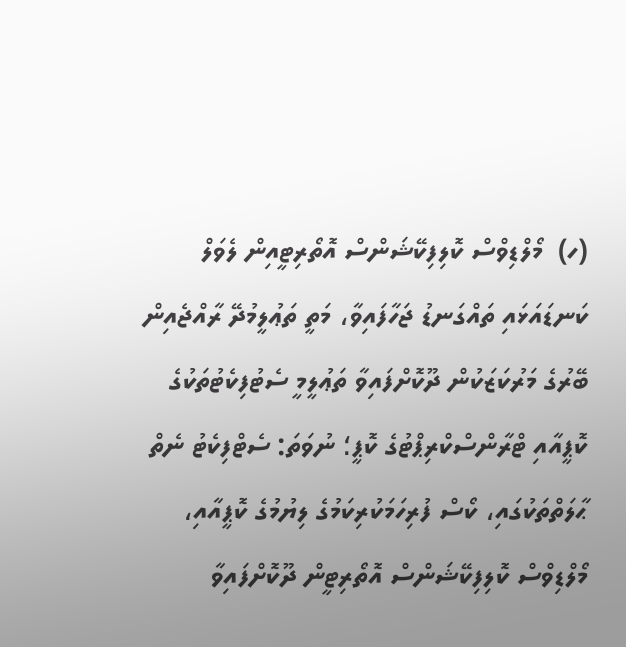(ހ)  މޯލްޑިވްސް ކޮލިފިކޭޝަންސް އޮތޯރިޓީއިން ލެވަލް ކަނޑައަޅައި ތައްގަނޑު ޖަހާފައިވާ، މަތީ ތަޢުލީމުދޭ ރާއްޖެއިން ބޭރުގެ މަރުކަޒަކުން ދޫކޮށްފައިވާ ތަޢުލީމީ ސެޓުފިކެޓުތަކުގެ ކޮޕީއާއި ޓްރާންސްކްރިޕްޓުގެ ކޮޕީ؛ ނުވަތަ: ސެޓްފިކެޓު ނެތް ޙާލަތްތަކުގައި، ކޯސް ފުރިހަމަކުރިކަމުގެ ލިޔުމުގެ ކޮޕީއާއި، މޯލްޑިވްސް ކޮލިފިކޭޝަންސް އޮތޯރިޓީން ދޫކޮށްފައިވާ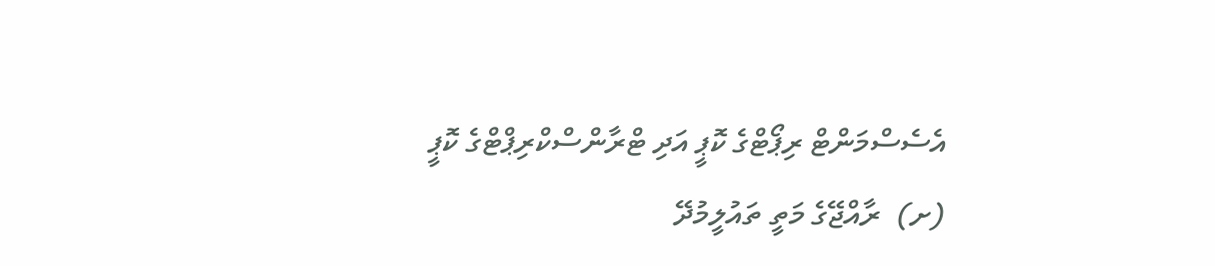އެސެސްމަންޓް ރިޕޯޓްގެ ކޮޕީ އަދި ޓްރާންސްކްރިޕްޓްގެ ކޮޕީ
(ށ)  ރާއްޖޭގެ މަތީ ތައުލީމުދޭ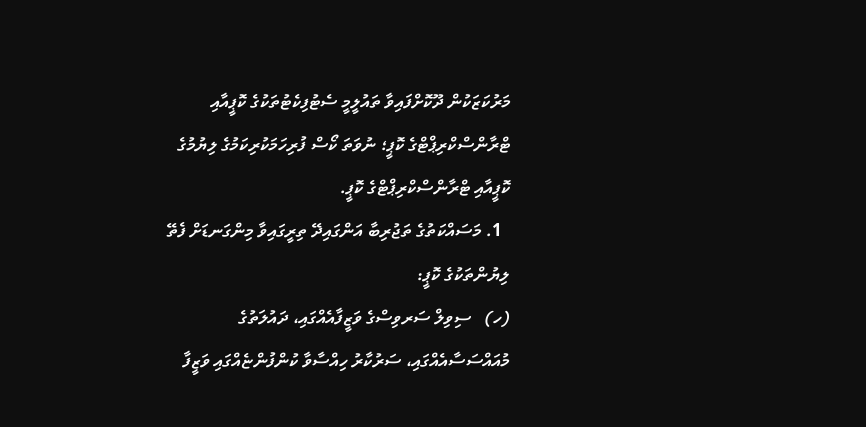މަރުކަޒަކުން ދޫކޮށްފައިވާ ތައުލީމީ ސެޓުފިކެޓުތަކުގެ ކޮޕީއާއި ޓްރާންސްކްރިޕްޓްގެ ކޮޕީ؛ ނުވަތަ ކޯސް ފުރިހަމަކުރިކަމުގެ ލިޔުމުގެ ކޮޕީއާއި ޓްރާންސްކްރިޕްޓްގެ ކޮޕީ.
  1. މަސައްކަތުގެ ތަޖުރިބާ އަންގައިދޭ ތިރީގައިވާ މިންގަނޑަށް ފެތޭ ލިޔުންތަކުގެ ކޮޕީ:
(ހ)   ސިވިލް ސަރވިސްގެ ވަޒީފާއެއްގައި، ދައުލަތުގެ މުއައްސަސާއެއްގައި، ސަރުކާރު ހިއްސާވާ ކުންފުންޏެއްގައި ވަޒީފާ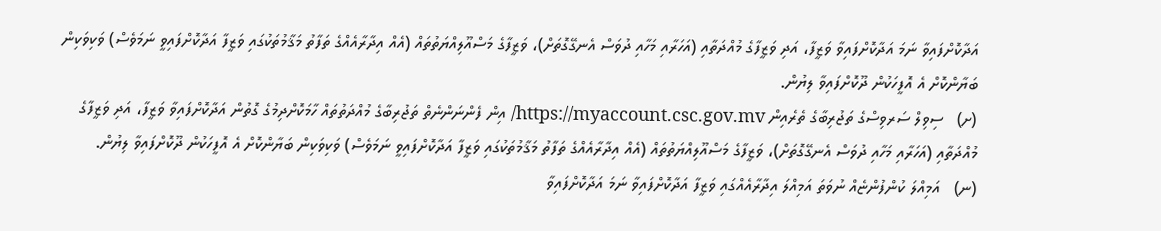އަދާކޮށްފައިވާ ނަމަ އަދާކޮށްފައިވާ ވަޒީފާ، އަދި ވަޒީފާގެ މުއްދަތާއި (އަހަރާއި މަހާއި ދުވަސް އެނގޭގޮތަށް)، ވަޒީފާގެ މަސްއޫލިއްޔަތުތައް (އެއް އިދާރާއެއްގެ ތަފާތު މަޤާމުތަކުގައި ވަޒީފާ އަދާކޮށްފައިވީ ނަމަވެސް) ވަކިވަކިން ބަޔާންކޮށް އެ އޮފީހަކުން ދޫކޮށްފައިވާ ލިޔުން.
(ށ)   ސިވިލް ސަރވިސްގެ ތަޖުރިބާގެ ތެރެއިން https://myaccount.csc.gov.mv/ އިން ފެންނަންނެތް ތަޖުރިބާގެ މުއްދަތުތައް ހާމަކޮށްދިމުގެ ގޮތުން އަދާކޮށްފައިވާ ވަޒީފާ، އަދި ވަޒީފާގެ މުއްދަތާއި (އަހަރާއި މަހާއި ދުވަސް އެނގޭގޮތަށް)، ވަޒީފާގެ މަސްއޫލިއްޔަތުތައް (އެއް އިދާރާއެއްގެ ތަފާތު މަޤާމުތަކުގައި ވަޒީފާ އަދާކޮށްފައިވީ ނަމަވެސް) ވަކިވަކިން ބަޔާންކޮށް އެ އޮފީހަކުން ދޫކޮށްފައިވާ ލިޔުން.
(ނ)   އަމިއްލަ ކުންފުންޏެއް ނުވަތަ އަމިއްލަ އިދާރާއެއްގައި ވަޒީފާ އަދާކޮށްފައިވާ ނަމަ އަދާކޮށްފައިވާ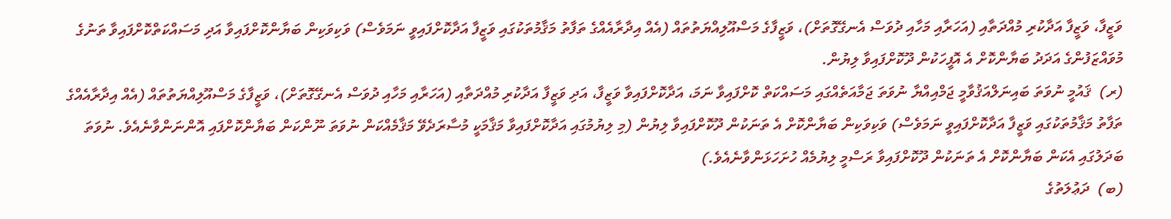ވަޒީފާ، ވަޒީފާ އަދާކުރި މުއްދަތާއި (އަހަރާއި މަހާއި ދުވަސް އެނގޭގޮތަށް)، ވަޒީފާގެ މަސްއޫލިއްޔަތުތައް (އެއް އިދާރާއެއްގެ ތަފާތު މަޤާމުތަކުގައި ވަޒީފާ އަދާކޮށްފައިވީ ނަމަވެސް) ވަކިވަކިން ބަޔާންކޮށްފައިވާ އަދި މަސައްކަތްކޮށްފައިވާ ތަނުގެ މުވައްޒަފުންގެ އަދަދު ބަޔާންކޮށް އެ އޮފީހަކުން ދޫކޮށްފައިވާ ލިޔުން.
(ރ)  ޤައުމީ ނުވަތަ ބައިނަލްއަޤުވާމީ ޖަމްއިއްޔާ ނުވަތަ ޖަމާއަތެއްގައި މަސައްކަތް ކޮށްފައިވާ ނަމަ، އަދާކޮށްފައިވާ ވަޒީފާ، އަދި ވަޒީފާ އަދާކުރި މުއްދަތާއި (އަހަރާއި މަހާއި ދުވަސް އެނގޭގޮތަށް)، ވަޒީފާގެ މަސްއޫލިއްޔަތުތައް (އެއް އިދާރާއެއްގެ ތަފާތު މަޤާމުތަކުގައި ވަޒީފާ އަދާކޮށްފައިވީ ނަމަވެސް) ވަކިވަކިން ބަޔާންކޮށް އެ ތަނަކުން ދޫކޮށްފައިވާ ލިޔުން (މި ލިޔުމުގައި އަދާކޮށްފައިވާ މަޤާމަކީ މުސާރަދެވޭ މަޤާމެއްކަން ނުވަތަ ނޫންކަން ބަޔާންކޮށްފައި އޮންނަންވާނެއެވެ. ނުވަތަ ބަދަލުގައި އެކަން ބަޔާންކޮށް އެ ތަނަކުން ދޫކޮށްފައިވާ ރަސްމީ ލިޔުމެއް ހުށަހަޅަންވާނެއެވެ.)
(ބ)  ދަޢުލަތުގެ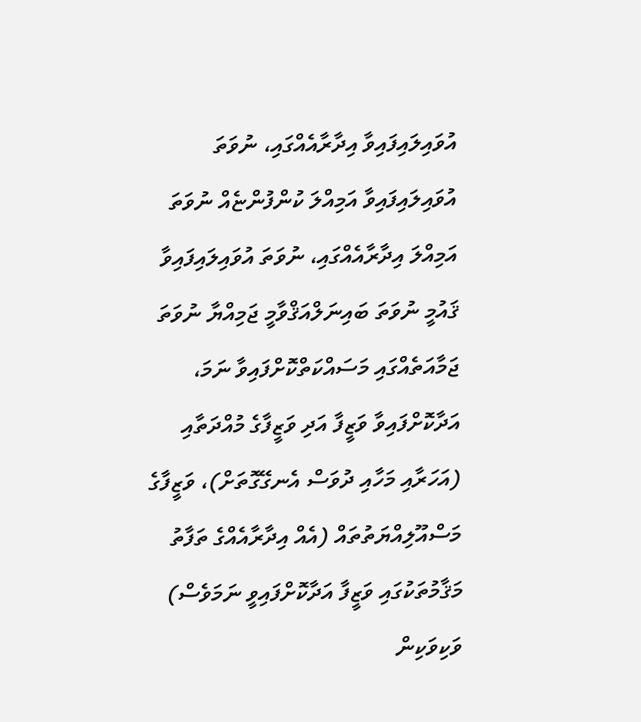އުވައިލައިފައިވާ އިދާރާއެއްގައި، ނުވަތަ އުވައިލައިފައިވާ އަމިއްލަ ކުންފުންޏެއް ނުވަތަ އަމިއްލަ އިދާރާއެއްގައި، ނުވަތަ އުވައިލައިފައިވާ ޤައުމީ ނުވަތަ ބައިނަލްއަޤްވާމީ ޖަމިއްޔާ ނުވަތަ ޖަމާއަތެއްގައި މަސައްކަތްކޮށްފައިވާ ނަމަ، އަދާކޮށްފައިވާ ވަޒީފާ އަދި ވަޒީފާގެ މުއްދަތާއި (އަހަރާއި މަހާއި ދުވަސް އެނގޭގޮތަށް)، ވަޒީފާގެ މަސްއޫލިއްޔަތުތައް (އެއް އިދާރާއެއްގެ ތަފާތު މަޤާމުތަކުގައި ވަޒީފާ އަދާކޮށްފައިވީ ނަމަވެސް) ވަކިވަކިން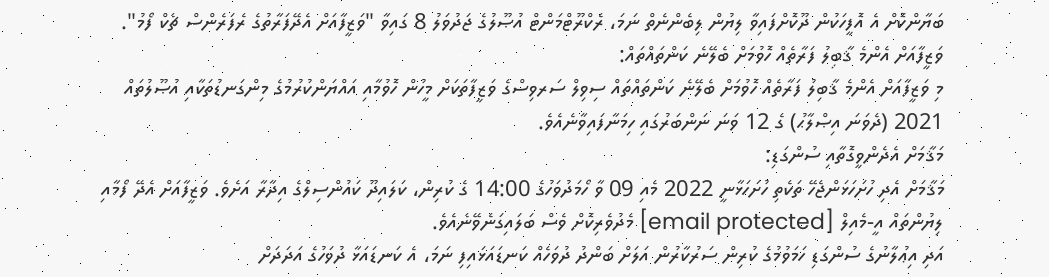ބަޔާންކޮށް އެ އޮފީހަކުން ދޫކޮށްފައިވާ ލިޔުން ލިބެންނެތް ނަމަ، ރެކްރޫޓްމަންޓް އުޞޫލުގެ ޖަދުވަލު 8 ގައިވާ "ވަޒީފާއަށް އެދޭފަރާތުގެ ރެފަރެންސް ޗެކް ފޯމު".
ވަޒީފާއަށް އެންމެ ޤާބިލު ފަރާތެއް ހޮވުމަށް ބެލޭނެ ކަންތައްތައް:
މި ވަޒީފާއަށް އެންމެ ޤާބިލު ފަރާތެއް ހޮވުމަށް ބެލޭނެ ކަންތައްތައް ސިވިލް ސަރވިސްގެ ވަޒީފާތަކަށް މީހުން ހޮވުމާއި އައްޔަންކުރުމުގެ މިންގަނޑުތަކާއި އުޞޫލުތައް 2021 (ދެވަނަ އިޞްލާޙު) ގެ 12 ވަނަ ނަންބަރުގައި ހިމަނާފައިވާނެއެވެ.
މަޤާމަށް އެދެންވީގޮތާއި ސުންގަޑި:
މަޤާމަށް އެދި ހުށަހަޅަންޖެހޭ ތަކެތި ހުށަހަޅާނީ 2022 މެއި 09 ވާ ހޯމަދުވަހުގެ 14:00 ގެ ކުރިން، ކަލައިދޫ ކައުންސިލްގެ އިދާރާ އަށެވެ. ވަޒީފާއަށް އެދޭ ފޯމާއި ލިޔުންތައް އީ-މެއިލް [email protected] މެދުވެރިކޮށް ވެސް ބަލައިގަނެވޭނެއެވެ.
އަދި އިޢުލާނުގެ ސުންގަޑި ހަމަވުމުގެ ކުރިން ސަރުކާރުން އަލަށް ބަންދު ދުވަހެއް ކަނޑައަޅައިފި ނަމަ، އެ ކަނޑައަޅާ ދުވަހުގެ އަދަދަށް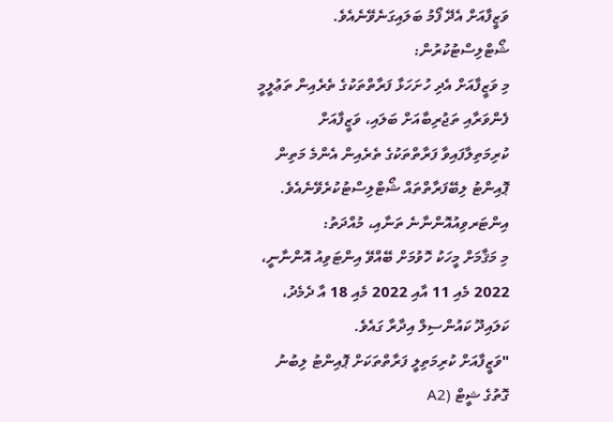ވަޒީފާއަށް އެދޭ ފޯމު ބަލައިގަނެވޭނެއެވެ.
ޝޯޓްލިސްޓުކުރުން:
މި ވަޒީފާއަށް އެދި ހުށަހަޅާ ފަރާތްތަކުގެ ތެރެއިން ތަޢުލީމީ ފެންވަރާއި ތަޖުރިބާއަށް ބަލައި، ވަޒީފާއަށް ކުރިމަތިލާފައިވާ ފަރާތްތަކުގެ ތެރެއިން އެންމެ މަތިން ޕޮއިންޓު ލިބޭފަރާތްތައް ޝޯޓްލިސްޓުކުރެވޭނެއެވެ.
އިންޓަރވިއުއޮންނާނެ ތަނާއި، މުއްދަތު:
މި މަޤާމަށް މީހަކު ހޮވުމަށް ބޭއްވޭ އިންޓަވިއު އޮންނާނީ، 2022 މެއި 11 އާއި 2022 މެއި 18 އާ ދެމެދު، ކަލައިދޫ ކައުންސިލް އިދާރާ ގައެވެ.
"ވަޒީފާއަށް ކުރިމަތިލީ ފަރާތްތަކަށް ޕޮއިންޓު ލިބުނު ގޮތުގެ ޝީޓް (A2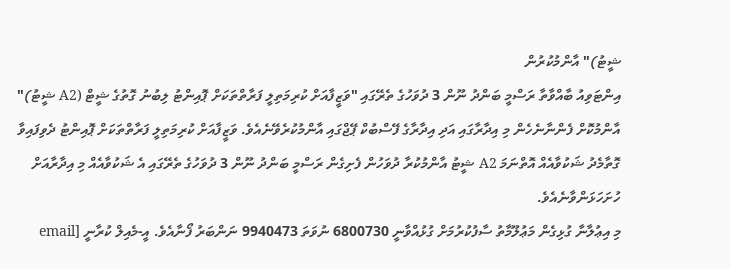ޝީޓު)" އާންމުކުރުން
އިންޓަވިއު ބާއްވާތާ ރަސްމީ ބަންދު ނޫން 3 ދުވަހުގެ ތެރޭގައި "ވަޒީފާއަށް ކުރިމަތިލީ ފަރާތްތަކަށް ޕޮއިންޓު ލިބުނު ގޮތުގެ ޝީޓް (A2 ޝީޓު)" އާންމުކޮށް ފެންނާނެހެން މި އިދާރާގައި އަދި އިދާރާގެ ފޭސްބުކް ޕޭޖްގައި އާންމުކުރެވޭނެއެވެ. ވަޒީފާއަށް ކުރިމަތިލީ ފަރާތްތަކަށް ޕޮއިންޓު ދެވިފައިވާ ގޮތާމެދު ޝަކުވާއެއް އޮތްނަމަ A2 ޝީޓު އާންމުކުރާ ދުވަހުން ފެށިގެން ރަސްމީ ބަންދު ނޫން 3 ދުވަހުގެ ތެރޭގައި އެ ޝަކުވާއެއް މި އިދާރާއަށް ހުށަހަޅަންވާނެއެވެ.
މި އިޢުލާނާ ގުޅިގެން މަޢުލޫމާތު ސާފުކުރުމަށް ގުޅުއްވާނީ 6800730 ނުވަތަ 9940473 ނަންބަރު ފޯނާއެވެ. އީ-މެއިލް ކުރާނީ [email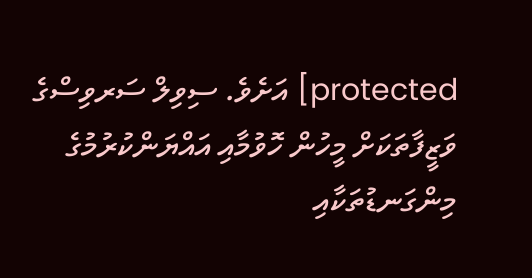protected] އަށެވެ. ސިވިލް ސަރވިސްގެ ވަޒީފާތަކަށް މީހުން ހޮވުމާއި އައްޔަންކުރުމުގެ މިންގަނޑުތަކާއި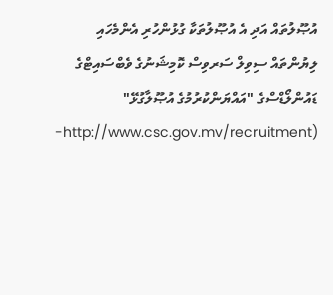އުޞޫލުތައް އަދި އެ އުޞޫލުތަކާ ގުޅުންހުރި އެންމެހައި ލިޔުންތައް ސިވިލް ސަރވިސް ކޮމިޝަނުގެ ވެބްސައިޓްގެ ޑައުންލޯޑްސްގެ "އައްޔަންކުރުމުގެ އުޞޫލާގުޅޭ" (http://www.csc.gov.mv/recruitment-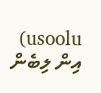usoolu) އިން ލިބެން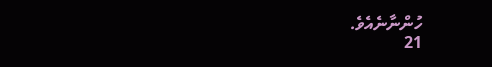ހުންނާނެއެވެ.
21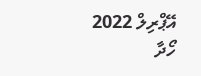އޭޕްރިލް 2022
ހޯދާ